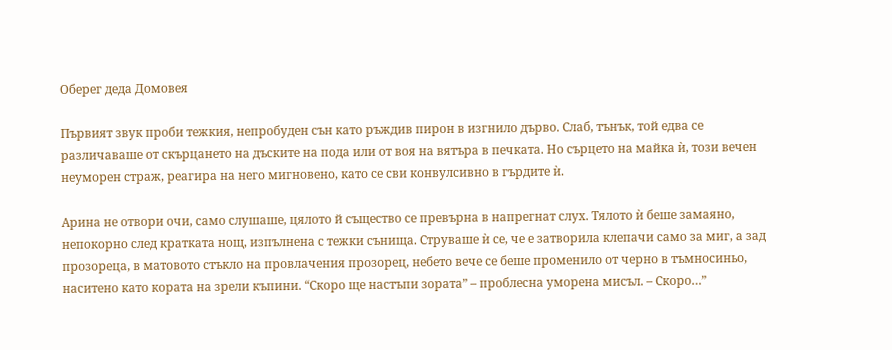Оберег деда Домовея

Първият звук проби тежкия, непробуден сън като ръждив пирон в изгнило дърво. Слаб, тънък, той едва се различаваше от скърцането на дъските на пода или от воя на вятъра в печката. Но сърцето на майка ѝ, този вечен неуморен страж, реагира на него мигновено, като се сви конвулсивно в гърдите ѝ.

Арина не отвори очи, само слушаше, цялото й същество се превърна в напрегнат слух. Тялото ѝ беше замаяно, непокорно след кратката нощ, изпълнена с тежки сънища. Струваше ѝ се, че е затворила клепачи само за миг, а зад прозореца, в матовото стъкло на провлачения прозорец, небето вече се беше променило от черно в тъмносиньо, наситено като кората на зрели къпини. “Скоро ще настъпи зората” – проблесна уморена мисъл. – Скоро…”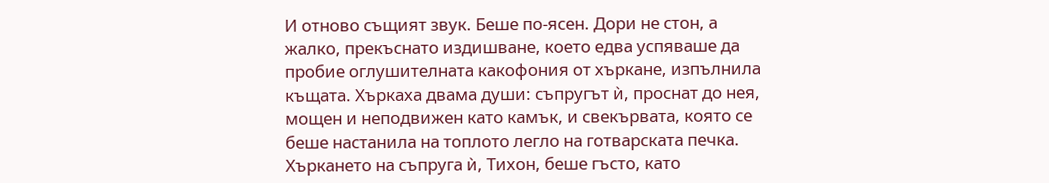И отново същият звук. Беше по-ясен. Дори не стон, а жалко, прекъснато издишване, което едва успяваше да пробие оглушителната какофония от хъркане, изпълнила къщата. Хъркаха двама души: съпругът ѝ, проснат до нея, мощен и неподвижен като камък, и свекървата, която се беше настанила на топлото легло на готварската печка. Хъркането на съпруга ѝ, Тихон, беше гъсто, като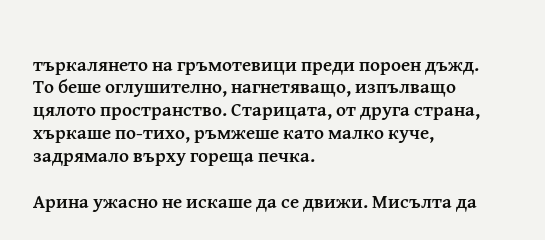търкалянето на гръмотевици преди пороен дъжд. То беше оглушително, нагнетяващо, изпълващо цялото пространство. Старицата, от друга страна, хъркаше по-тихо, ръмжеше като малко куче, задрямало върху гореща печка.

Арина ужасно не искаше да се движи. Мисълта да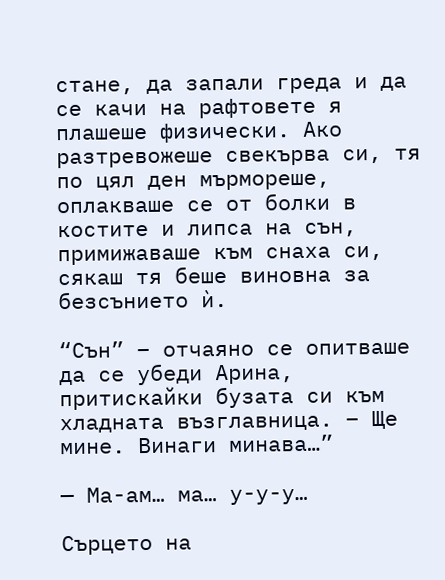стане, да запали греда и да се качи на рафтовете я плашеше физически. Ако разтревожеше свекърва си, тя по цял ден мърмореше, оплакваше се от болки в костите и липса на сън, примижаваше към снаха си, сякаш тя беше виновна за безсънието ѝ.

“Сън” – отчаяно се опитваше да се убеди Арина, притискайки бузата си към хладната възглавница. – Ще мине. Винаги минава…”

— Ма-ам… ма… у-у-у…

Сърцето на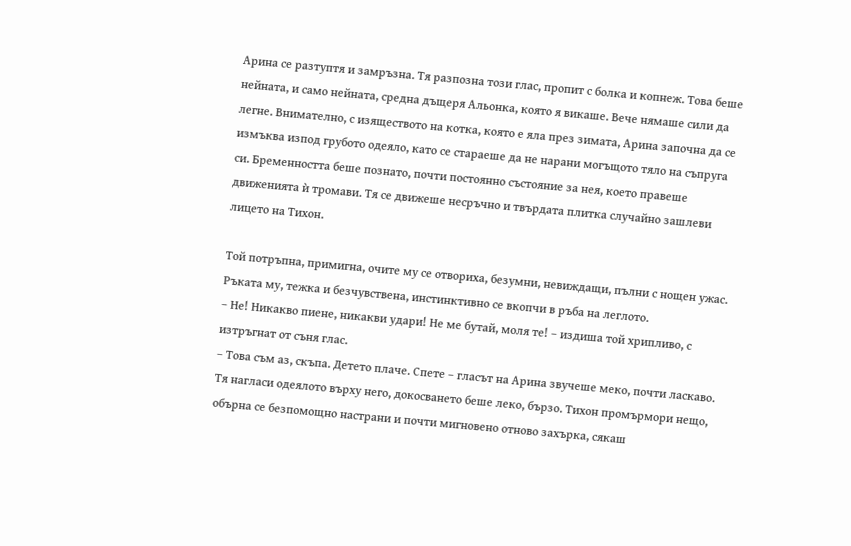Арина се разтуптя и замръзна. Тя разпозна този глас, пропит с болка и копнеж. Това беше нейната, и само нейната, средна дъщеря Альонка, която я викаше. Вече нямаше сили да легне. Внимателно, с изяществото на котка, която е яла през зимата, Арина започна да се измъква изпод грубото одеяло, като се стараеше да не нарани могъщото тяло на съпруга си. Бременността беше познато, почти постоянно състояние за нея, което правеше движенията ѝ тромави. Тя се движеше несръчно и твърдата плитка случайно зашлеви лицето на Тихон.

Той потръпна, примигна, очите му се отвориха, безумни, невиждащи, пълни с нощен ужас. Ръката му, тежка и безчувствена, инстинктивно се вкопчи в ръба на леглото.
– Не! Никакво пиене, никакви удари! Не ме бутай, моля те! – издиша той хрипливо, с изтръгнат от съня глас.
– Това съм аз, скъпа. Детето плаче. Спете – гласът на Арина звучеше меко, почти ласкаво. Тя нагласи одеялото върху него, докосването беше леко, бързо. Тихон промърмори нещо, обърна се безпомощно настрани и почти мигновено отново захърка, сякаш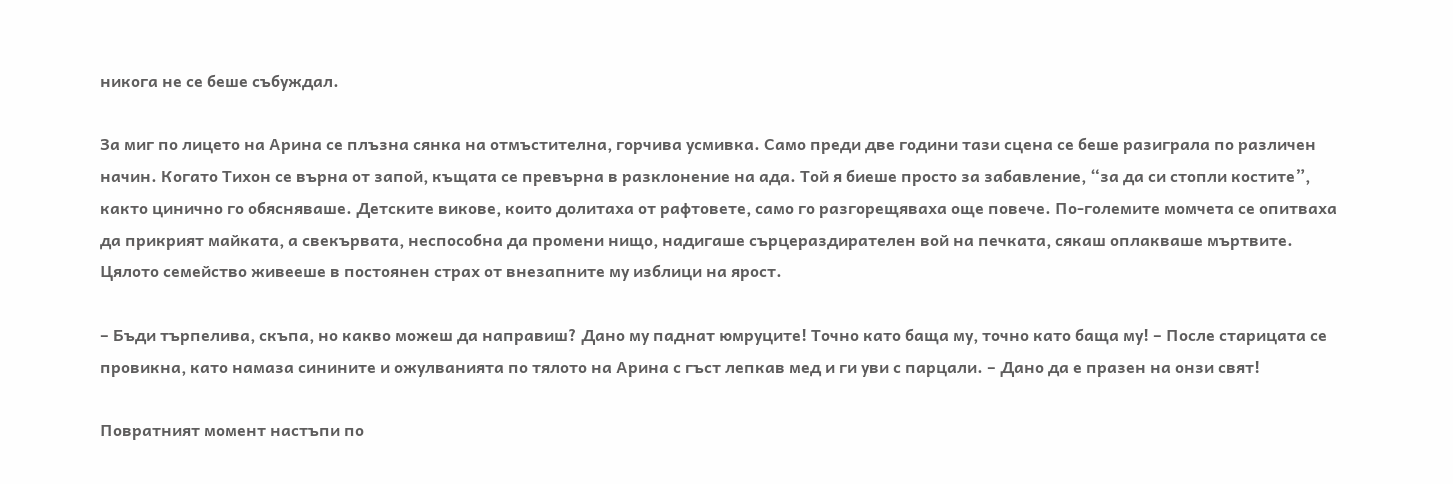никога не се беше събуждал.

За миг по лицето на Арина се плъзна сянка на отмъстителна, горчива усмивка. Само преди две години тази сцена се беше разиграла по различен начин. Когато Тихон се върна от запой, къщата се превърна в разклонение на ада. Той я биеше просто за забавление, “за да си стопли костите”, както цинично го обясняваше. Детските викове, които долитаха от рафтовете, само го разгорещяваха още повече. По-големите момчета се опитваха да прикрият майката, а свекървата, неспособна да промени нищо, надигаше сърцераздирателен вой на печката, сякаш оплакваше мъртвите. Цялото семейство живееше в постоянен страх от внезапните му изблици на ярост.

– Бъди търпелива, скъпа, но какво можеш да направиш? Дано му паднат юмруците! Точно като баща му, точно като баща му! – После старицата се провикна, като намаза синините и ожулванията по тялото на Арина с гъст лепкав мед и ги уви с парцали. – Дано да е празен на онзи свят!

Повратният момент настъпи по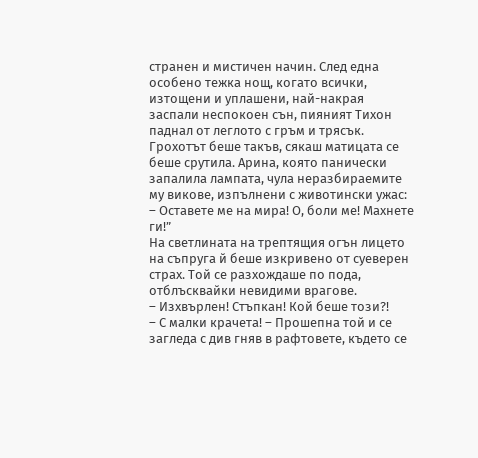странен и мистичен начин. След една особено тежка нощ, когато всички, изтощени и уплашени, най-накрая заспали неспокоен сън, пияният Тихон паднал от леглото с гръм и трясък. Грохотът беше такъв, сякаш матицата се беше срутила. Арина, която панически запалила лампата, чула неразбираемите му викове, изпълнени с животински ужас:
– Оставете ме на мира! О, боли ме! Махнете ги!”
На светлината на трептящия огън лицето на съпруга й беше изкривено от суеверен страх. Той се разхождаше по пода, отблъсквайки невидими врагове.
– Изхвърлен! Стъпкан! Кой беше този?!
– С малки крачета! – Прошепна той и се загледа с див гняв в рафтовете, където се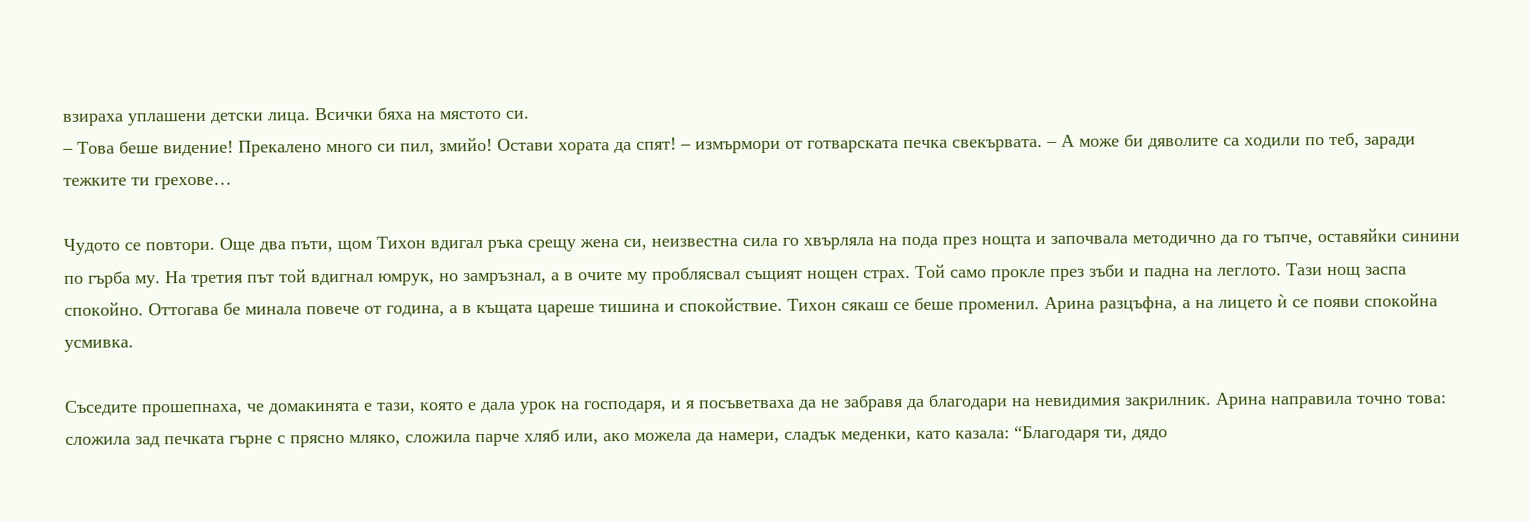взираха уплашени детски лица. Всички бяха на мястото си.
– Това беше видение! Прекалено много си пил, змийо! Остави хората да спят! – измърмори от готварската печка свекървата. – А може би дяволите са ходили по теб, заради тежките ти грехове…

Чудото се повтори. Още два пъти, щом Тихон вдигал ръка срещу жена си, неизвестна сила го хвърляла на пода през нощта и започвала методично да го тъпче, оставяйки синини по гърба му. На третия път той вдигнал юмрук, но замръзнал, а в очите му проблясвал същият нощен страх. Той само прокле през зъби и падна на леглото. Тази нощ заспа спокойно. Оттогава бе минала повече от година, а в къщата цареше тишина и спокойствие. Тихон сякаш се беше променил. Арина разцъфна, а на лицето ѝ се появи спокойна усмивка.

Съседите прошепнаха, че домакинята е тази, която е дала урок на господаря, и я посъветваха да не забравя да благодари на невидимия закрилник. Арина направила точно това: сложила зад печката гърне с прясно мляко, сложила парче хляб или, ако можела да намери, сладък меденки, като казала: “Благодаря ти, дядо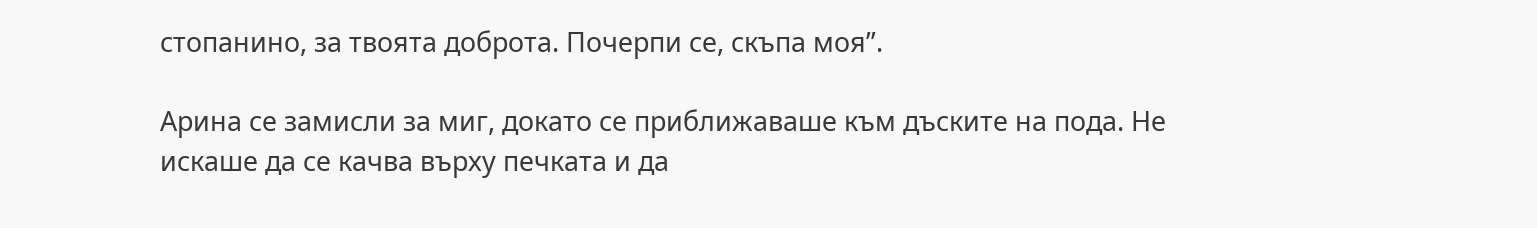стопанино, за твоята доброта. Почерпи се, скъпа моя”.

Арина се замисли за миг, докато се приближаваше към дъските на пода. Не искаше да се качва върху печката и да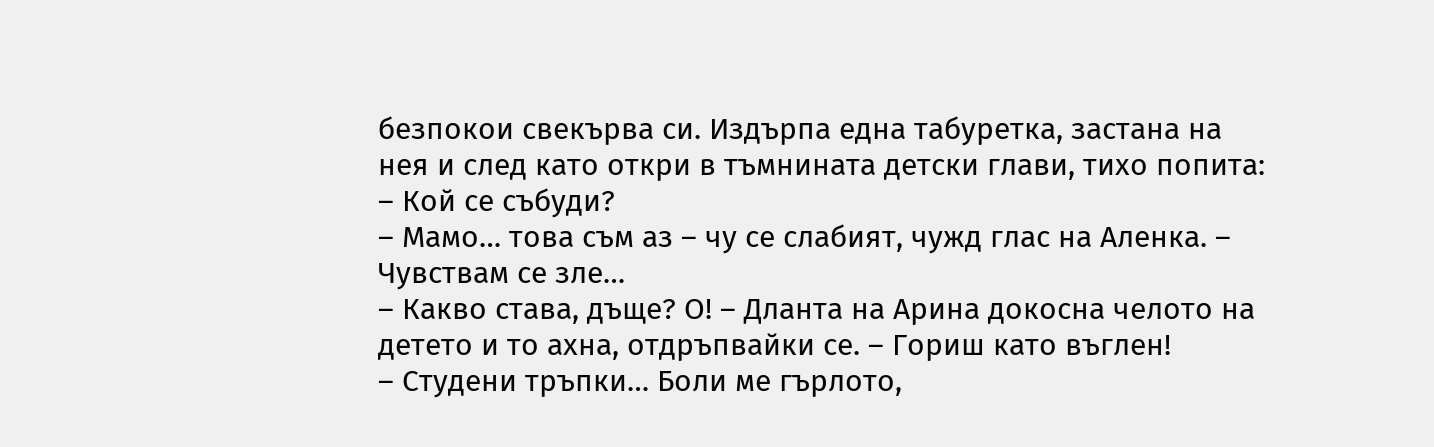безпокои свекърва си. Издърпа една табуретка, застана на нея и след като откри в тъмнината детски глави, тихо попита:
– Кой се събуди?
– Мамо… това съм аз – чу се слабият, чужд глас на Аленка. – Чувствам се зле…
– Какво става, дъще? О! – Дланта на Арина докосна челото на детето и то ахна, отдръпвайки се. – Гориш като въглен!
– Студени тръпки… Боли ме гърлото,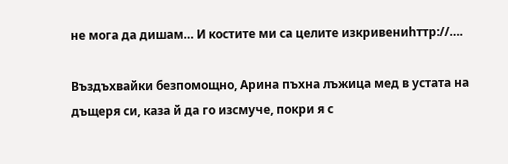не мога да дишам… И костите ми са целите изкривениһттр://….

Въздъхвайки безпомощно, Арина пъхна лъжица мед в устата на дъщеря си, каза й да го изсмуче, покри я с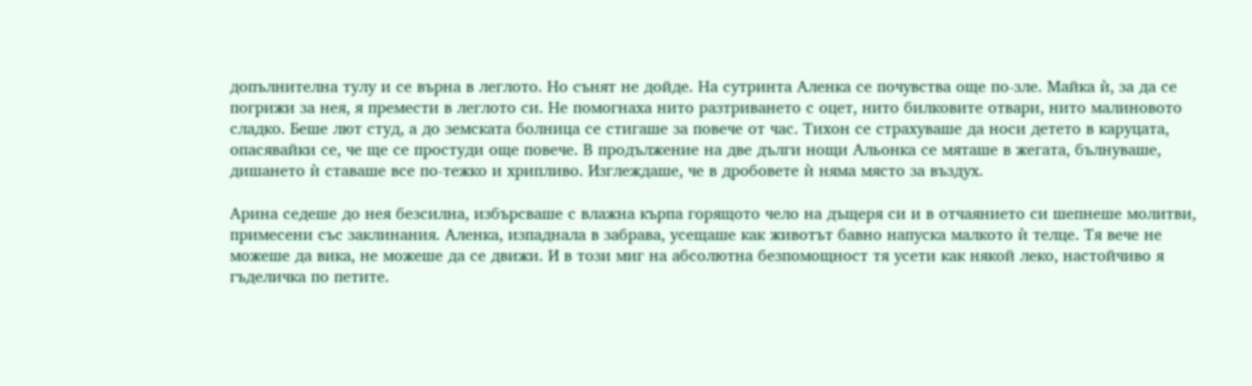допълнителна тулу и се върна в леглото. Но сънят не дойде. На сутринта Аленка се почувства още по-зле. Майка ѝ, за да се погрижи за нея, я премести в леглото си. Не помогнаха нито разтриването с оцет, нито билковите отвари, нито малиновото сладко. Беше лют студ, а до земската болница се стигаше за повече от час. Тихон се страхуваше да носи детето в каруцата, опасявайки се, че ще се простуди още повече. В продължение на две дълги нощи Альонка се мяташе в жегата, бълнуваше, дишането ѝ ставаше все по-тежко и хрипливо. Изглеждаше, че в дробовете ѝ няма място за въздух.

Арина седеше до нея безсилна, избърсваше с влажна кърпа горящото чело на дъщеря си и в отчаянието си шепнеше молитви, примесени със заклинания. Аленка, изпаднала в забрава, усещаше как животът бавно напуска малкото ѝ телце. Тя вече не можеше да вика, не можеше да се движи. И в този миг на абсолютна безпомощност тя усети как някой леко, настойчиво я гъделичка по петите.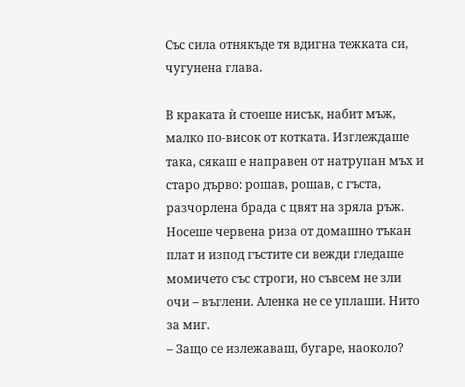Със сила отнякъде тя вдигна тежката си, чугунена глава.

В краката ѝ стоеше нисък, набит мъж, малко по-висок от котката. Изглеждаше така, сякаш е направен от натрупан мъх и старо дърво: рошав, рошав, с гъста, разчорлена брада с цвят на зряла ръж. Носеше червена риза от домашно тъкан плат и изпод гъстите си вежди гледаше момичето със строги, но съвсем не зли очи – въглени. Аленка не се уплаши. Нито за миг.
– Защо се излежаваш, бугаре, наоколо?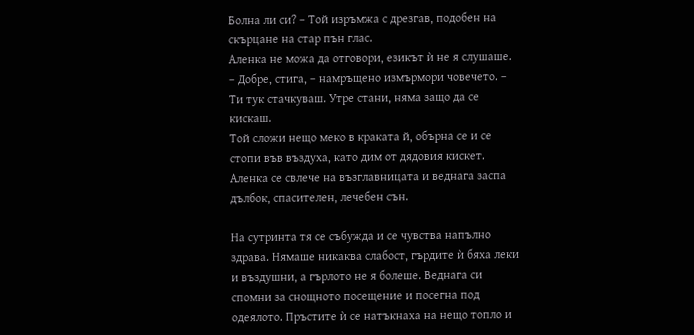Болна ли си? – Той изръмжа с дрезгав, подобен на скърцане на стар пън глас.
Аленка не можа да отговори, езикът ѝ не я слушаше.
– Добре, стига, – намръщено измърмори човечето. – Ти тук стачкуваш. Утре стани, няма защо да се кискаш.
Той сложи нещо меко в краката й, обърна се и се стопи във въздуха, като дим от дядовия кискет. Аленка се свлече на възглавницата и веднага заспа дълбок, спасителен, лечебен сън.

На сутринта тя се събужда и се чувства напълно здрава. Нямаше никаква слабост, гърдите ѝ бяха леки и въздушни, а гърлото не я болеше. Веднага си спомни за снощното посещение и посегна под одеялото. Пръстите ѝ се натъкнаха на нещо топло и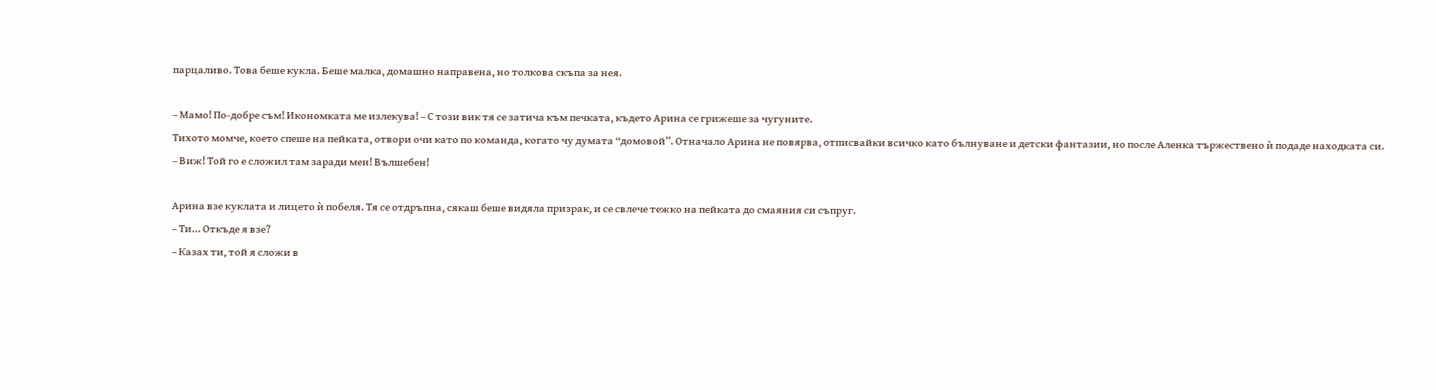парцаливо. Това беше кукла. Беше малка, домашно направена, но толкова скъпа за нея.

– Мамо! По-добре съм! Икономката ме излекува! – С този вик тя се затича към печката, където Арина се грижеше за чугуните.
Тихото момче, което спеше на пейката, отвори очи като по команда, когато чу думата “домовой”. Отначало Арина не повярва, отписвайки всичко като бълнуване и детски фантазии, но после Аленка тържествено ѝ подаде находката си.
– Виж! Той го е сложил там заради мен! Вълшебен!

Арина взе куклата и лицето ѝ побеля. Тя се отдръпна, сякаш беше видяла призрак, и се свлече тежко на пейката до смаяния си съпруг.
– Ти… Откъде я взе?
– Казах ти, той я сложи в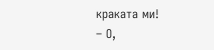краката ми!
– О,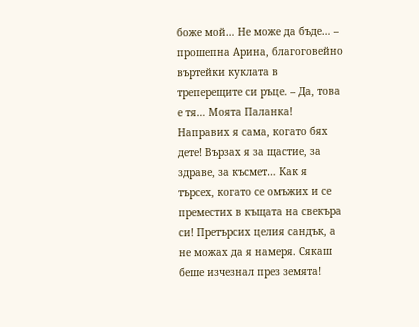боже мой… Не може да бъде… – прошепна Арина, благоговейно въртейки куклата в треперещите си ръце. – Да, това е тя… Моята Паланка! Направих я сама, когато бях дете! Вързах я за щастие, за здраве, за късмет… Как я търсех, когато се омъжих и се преместих в къщата на свекъра си! Претърсих целия сандък, а не можах да я намеря. Сякаш беше изчезнал през земята!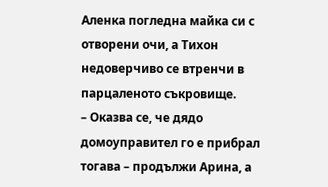Аленка погледна майка си с отворени очи, а Тихон недоверчиво се втренчи в парцаленото съкровище.
– Оказва се, че дядо домоуправител го е прибрал тогава – продължи Арина, а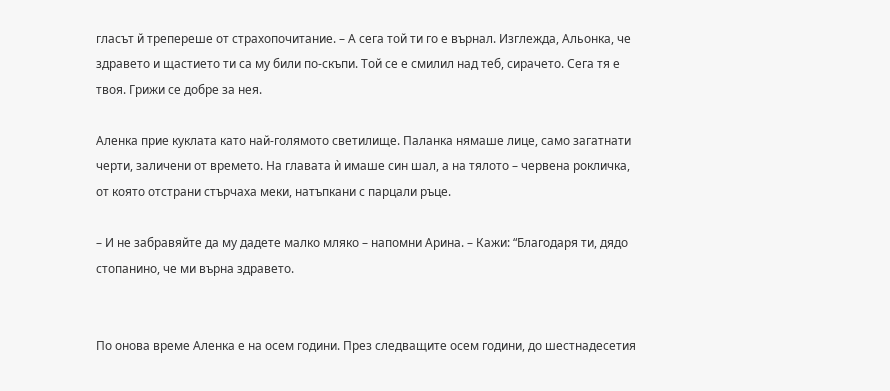гласът й трепереше от страхопочитание. – А сега той ти го е върнал. Изглежда, Альонка, че здравето и щастието ти са му били по-скъпи. Той се е смилил над теб, сирачето. Сега тя е твоя. Грижи се добре за нея.

Аленка прие куклата като най-голямото светилище. Паланка нямаше лице, само загатнати черти, заличени от времето. На главата ѝ имаше син шал, а на тялото – червена рокличка, от която отстрани стърчаха меки, натъпкани с парцали ръце.

– И не забравяйте да му дадете малко мляко – напомни Арина. – Кажи: “Благодаря ти, дядо стопанино, че ми върна здравето.


По онова време Аленка е на осем години. През следващите осем години, до шестнадесетия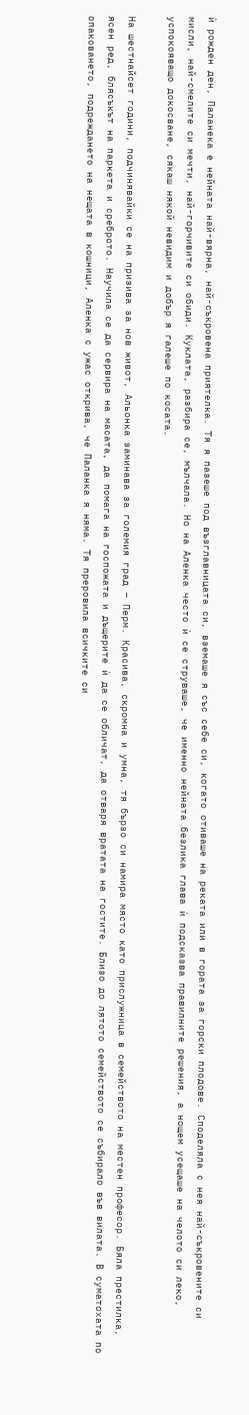ѝ рожден ден, Паланека е нейната най-вярна, най-съкровена приятелка. Тя я пазеше под възглавницата си, вземаше я със себе си, когато отиваше на реката или в гората за горски плодове. Споделяла с нея най-съкровените си мисли, най-смелите си мечти, най-горчивите си обиди. Куклата, разбира се, мълчала. Но на Аленка често ѝ се струваше, че именно нейната безлика глава ѝ подсказва правилните решения, а нощем усещаше на челото си леко, успокояващо докосване, сякаш някой невидим и добър я галеше по косата.

На шестнайсет години, подчинявайки се на призива за нов живот, Альонка заминава за големия град – Перм. Красива, скромна и умна, тя бързо си намира място като прислужница в семейството на местен професор. Бяла престилка, ясен ред, блясъкът на паркета и среброто. Научила се да сервира на масата, да помага на госпожата и дъщерите ѝ да се обличат, да отваря вратата на гостите. Близо до лятото семейството се събирало във вилата. В суматохата по опаковането, подреждането на нещата в кошници, Аленка с ужас открива, че Паланка я няма. Тя преровила всичките си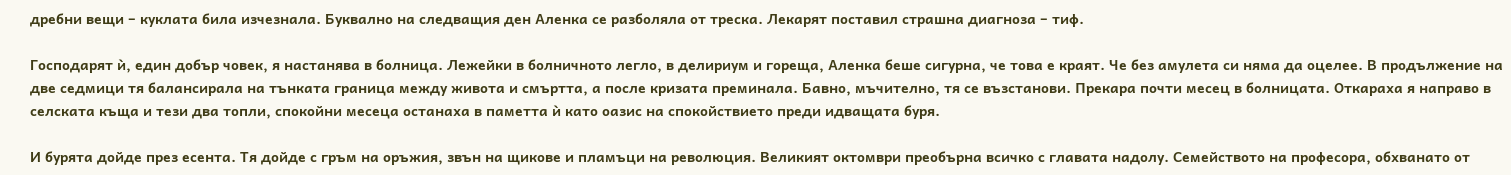дребни вещи – куклата била изчезнала. Буквално на следващия ден Аленка се разболяла от треска. Лекарят поставил страшна диагноза – тиф.

Господарят ѝ, един добър човек, я настанява в болница. Лежейки в болничното легло, в делириум и гореща, Аленка беше сигурна, че това е краят. Че без амулета си няма да оцелее. В продължение на две седмици тя балансирала на тънката граница между живота и смъртта, а после кризата преминала. Бавно, мъчително, тя се възстанови. Прекара почти месец в болницата. Откараха я направо в селската къща и тези два топли, спокойни месеца останаха в паметта ѝ като оазис на спокойствието преди идващата буря.

И бурята дойде през есента. Тя дойде с гръм на оръжия, звън на щикове и пламъци на революция. Великият октомври преобърна всичко с главата надолу. Семейството на професора, обхванато от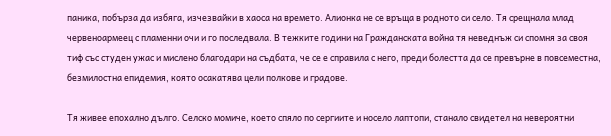паника, побърза да избяга, изчезвайки в хаоса на времето. Алионка не се връща в родното си село. Тя срещнала млад червеноармеец с пламенни очи и го последвала. В тежките години на Гражданската война тя неведнъж си спомня за своя тиф със студен ужас и мислено благодари на съдбата, че се е справила с него, преди болестта да се превърне в повсеместна, безмилостна епидемия, която осакатява цели полкове и градове.

Тя живее епохално дълго. Селско момиче, което спяло по сергиите и носело лаптопи, станало свидетел на невероятни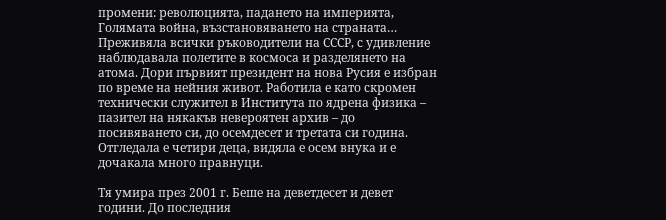промени: революцията, падането на империята, Голямата война, възстановяването на страната… Преживяла всички ръководители на СССР, с удивление наблюдавала полетите в космоса и разделянето на атома. Дори първият президент на нова Русия е избран по време на нейния живот. Работила е като скромен технически служител в Института по ядрена физика – пазител на някакъв невероятен архив – до посивяването си, до осемдесет и третата си година. Отгледала е четири деца, видяла е осем внука и е дочакала много правнуци.

Тя умира през 2001 г. Беше на деветдесет и девет години. До последния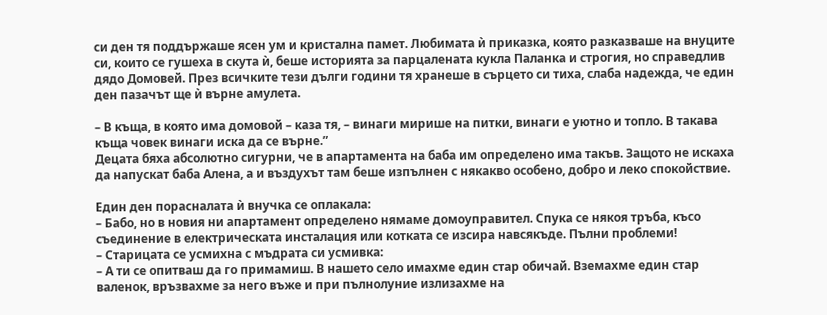си ден тя поддържаше ясен ум и кристална памет. Любимата ѝ приказка, която разказваше на внуците си, които се гушеха в скута ѝ, беше историята за парцалената кукла Паланка и строгия, но справедлив дядо Домовей. През всичките тези дълги години тя хранеше в сърцето си тиха, слаба надежда, че един ден пазачът ще ѝ върне амулета.

– В къща, в която има домовой – каза тя, – винаги мирише на питки, винаги е уютно и топло. В такава къща човек винаги иска да се върне.”
Децата бяха абсолютно сигурни, че в апартамента на баба им определено има такъв. Защото не искаха да напускат баба Алена, а и въздухът там беше изпълнен с някакво особено, добро и леко спокойствие.

Един ден порасналата ѝ внучка се оплакала:
– Бабо, но в новия ни апартамент определено нямаме домоуправител. Спука се някоя тръба, късо съединение в електрическата инсталация или котката се изсира навсякъде. Пълни проблеми!
– Старицата се усмихна с мъдрата си усмивка:
– А ти се опитваш да го примамиш. В нашето село имахме един стар обичай. Вземахме един стар валенок, връзвахме за него въже и при пълнолуние излизахме на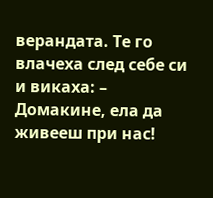верандата. Те го влачеха след себе си и викаха: – Домакине, ела да живееш при нас!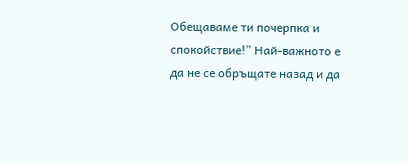Обещаваме ти почерпка и спокойствие!” Най-важното е да не се обръщате назад и да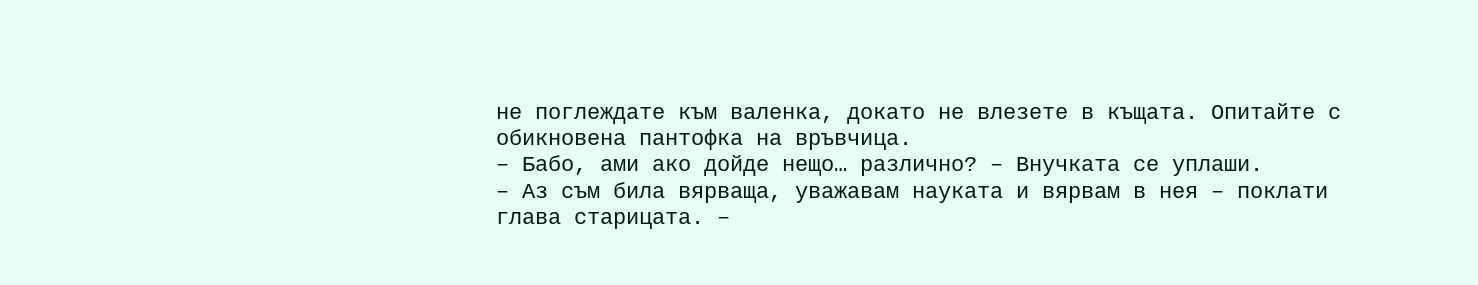не поглеждате към валенка, докато не влезете в къщата. Опитайте с обикновена пантофка на връвчица.
– Бабо, ами ако дойде нещо… различно? – Внучката се уплаши.
– Аз съм била вярваща, уважавам науката и вярвам в нея – поклати глава старицата. –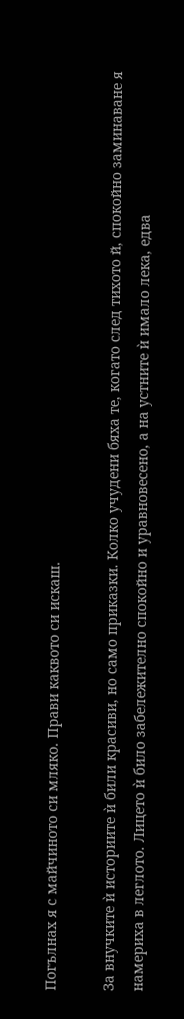Погълнах я с майчиното си мляко. Прави каквото си искаш.

За внучките ѝ историите ѝ били красиви, но само приказки. Колко учудени бяха те, когато след тихото й, спокойно заминаване я намериха в леглото. Лицето ѝ било забележително спокойно и уравновесено, а на устните ѝ имало лека, едва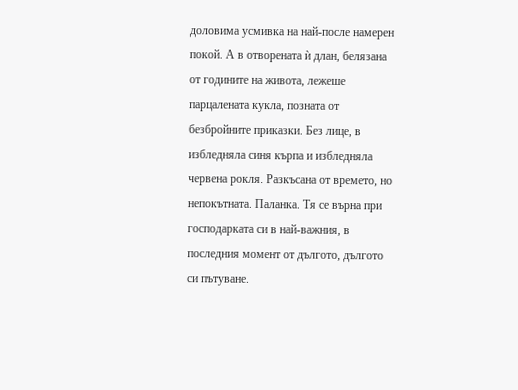доловима усмивка на най-после намерен покой. А в отворената ѝ длан, белязана от годините на живота, лежеше парцалената кукла, позната от безбройните приказки. Без лице, в избледняла синя кърпа и избледняла червена рокля. Разкъсана от времето, но непокътната. Паланка. Тя се върна при господарката си в най-важния, в последния момент от дългото, дългото си пътуване.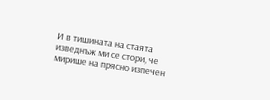И в тишината на стаята изведнъж ми се стори, че мирише на прясно изпечен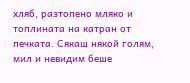хляб, разтопено мляко и топлината на катран от печката. Сякаш някой голям, мил и невидим беше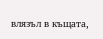влязъл в къщата,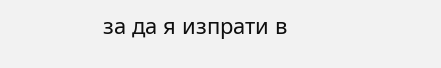за да я изпрати в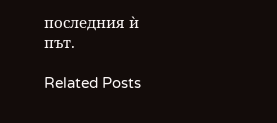последния ѝ път.

Related Posts